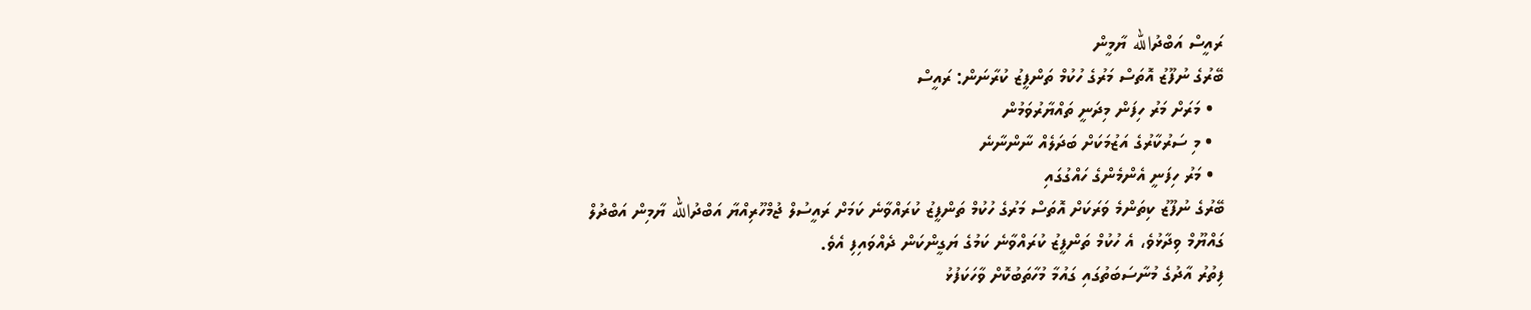ރައީސް އަބްދުالله ޔާމީން
ބޭރުގެ ނުފޫޒު އޮތަސް މަރުގެ ހުކުމް ތަންފީޒު ކުރާނަން: ރައީސް
  • މަރަށް މަރު ހިފަން މިދަނީ ތައްޔާރުވަމުން
  • މި ސަރުކާރުގެ އަޒުމަކަށް ބަދަލެއް ނާންނާނެ
  • މަރު ހިފަނީ އެންމެންގެ ހައްގުގައި
ބޭރުގެ ނުފޫޒު ކިތަންމެ ވަރަކަށް އޮތަސް މަރުގެ ހުކުމް ތަންފީޒު ކުރައްވާނެ ކަމަށް ރައީސުލް ޖުމްހޫރިއްޔާ އަބްދުالله ޔާމިން އަބްދުލް ގައްޔޫމް ވިދާޅުވެ، އެ ހުކުމް ތަންފީޒު ކުރައްވާނެ ކަމުގެ ޔަގީންކަން ދެއްވައިފި އެވެ.
ފިތުރު އާދުގެ މުނާސަބަތުގައި ގައުމާ މުހާތަބުކޮށް ވާހަކަފުޅު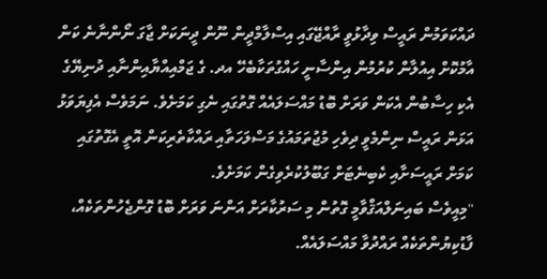ދައްކަވަމުން ރައީސް ވިދާޅުވީ ރާއްޖޭގައި އިސްލާމްދީން ނޫން ދީނަކަށް ޖާގަ ނޯންނާނެ ކަން އާމުކޮށް އިއުލާން ކުރުމުން އިންސާނީ ހައްގުތަކާބެހޭ އދ. ގެ ޖަމްއިއްޔާއިންނާއި ދުނިޔޭގެ އެކި ހިސާބުން އެކަން ވަރަށް ބޮޑު މައްސަލައެއް ގޮތުގައި ނެގި ކަމަށެވެ. ނަމަވެސް އެފިޔަވަޅު އަޅަން ރައީސް ނިންމެވީ ދިވެހި މުޖުތަމައުގެ މަސްލަހަތާއި ރައްކާތެރިކަން އޮތީ އެގޮތުގައި ކަމަށް ރައީސަށާއި ކެބިނެޓަށް ގަބޫލުކުރެވިގެން ކަމަށެވެ.
"މިއީވެސް ބައިނަލްއަޤްވާމީ ގޮތުން މި ސަރުކާރަށް އަންނަ ވަރަށް ބޮޑު ގޮންޖެހުންތަކެއް، ފާޑުކިޔުންތަކެއް ރައްދުވާ މައްސަލައެއް.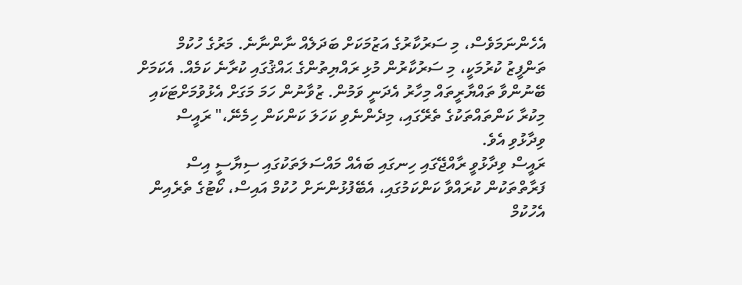އެހެންނަމަވެސް، މި ސަރުކާރުގެ އަޒުމަކަށް ބަދަލެއް ނާންނާނެ. މަރުގެ ހުކުމް ތަންފީޒު ކުރުމަކީ، މި ސަރުކާރުން މުޅި ރައްޔިތުންގެ ޙައްޤުގައި ކުރާނެ ކަމެއް. އެކަމަށް ބޭނުންވާ ތައްޔާރީތައް މިހާރު އެދަނީ ވަމުން. ޒުވާނުން ހަމަ މަގަށް އެޅުވުމަށްޓަކައި މިކުރާ ކަންތައްތަކުގެ ތެރޭގައި، މިދެންނެވި ކަހަލަ ކަންކަން ހިމެނޭ،" ރައީސް ވިދާޅުވި އެވެ.
ރައީސް ވިދާޅުވީ ރާއްޖޭގައި ހިނގައި ބައެއް މައްސަލަތަކުގައި ސިޔާސީ އިސް ފަރާތްތަކުން ކުރައްވާ ކަންކަމުގައި، އެބޭފުޅުންނަށް ހުކުމް އައިސް، ކޯޓުގެ ތެރެއިން އެހުކުމް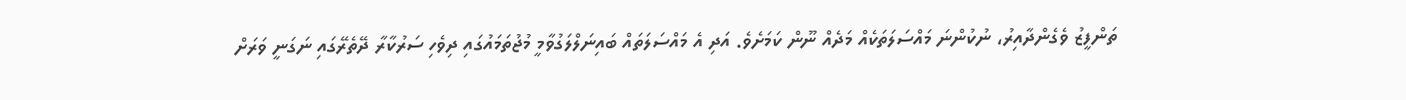ތަންފީޒު ވެގެންދާއިރު، ނުކުންނަ މައްސަލަތަކެއް މަދެއް ނޫން ކަމަށެވެ. އަދި އެ މައްސަލަތައް ބައިނަލްލަގުވާމީ މުޖުތަމައުގައި ދިވެހި ސަރުކާރާ ދޭތެރޭގައި ނަގަނީ ވަރަށް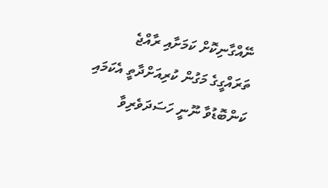ނޭއްގާނިކޮށް ކަމަށާއި ރާއްޖެ ތަރައްގީގެ މަގުން ކުރިއަށްދާތީ އެކަމައި ކަންބޮޑުވާ ނޫނީ ހަސަދަވެރިވާ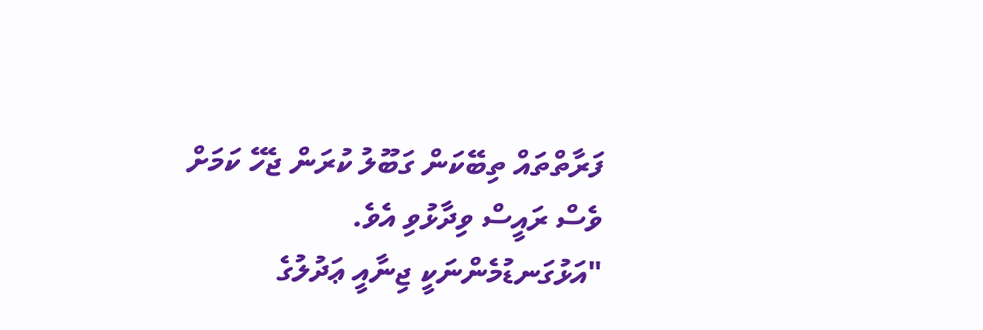ފަރާތްތައް ތިބޭކަން ގަބޫލު ކުރަން ޖެހޭ ކަމަށް ވެސް ރައީސް ވިދާޅުވި އެވެ.
"އަޅުގަނޑުމެންނަކީ ޖިނާއީ ޢަދުލުގެ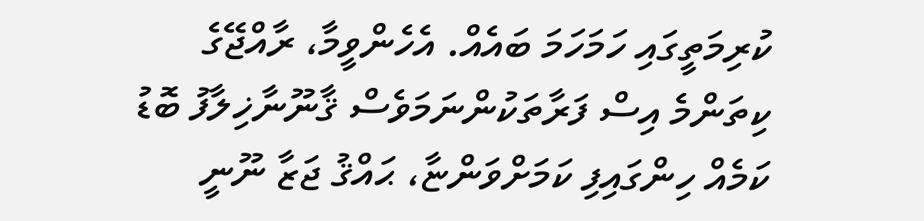ކުރިމަތީގައި ހަމަހަމަ ބައެއް. އެހެންވީމާ، ރާއްޖޭގެ ކިތަންމެ އިސް ފަރާތަކުންނަމަވެސް ޤާނޫނާޚިލާފު ބޮޑު ކަމެއް ހިންގައިފި ކަމަށްވަންޏާ، ޙައްޤު ޖަޒާ ނޫނީ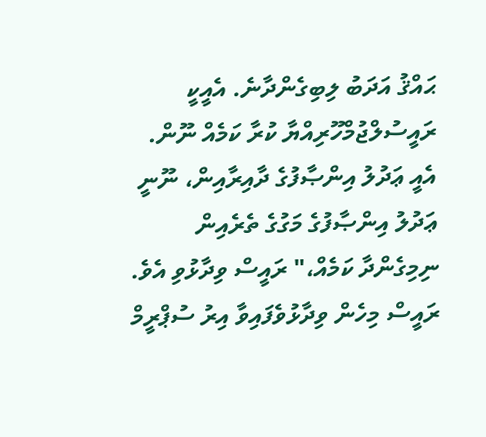ޙައްޤު އަދަބު ލިބިގެންދާނެ. އެއީކީ ރައީސުލްޖުމްހޫރިއްޔާ ކުރާ ކަމެއް ނޫން. އެއީ ޢަދުލު އިންޞާފުގެ ދާއިރާއިން، ނޫނީ ޢަދުލު އިންޞާފުގެ މަގުގެ ތެރެއިން ނިމިގެންދާ ކަމެއް،" ރައީސް ވިދާޅުވި އެވެ.
ރައީސް މިހެން ވިދާޅުވެފައިވާ އިރު ސުޕްރީމް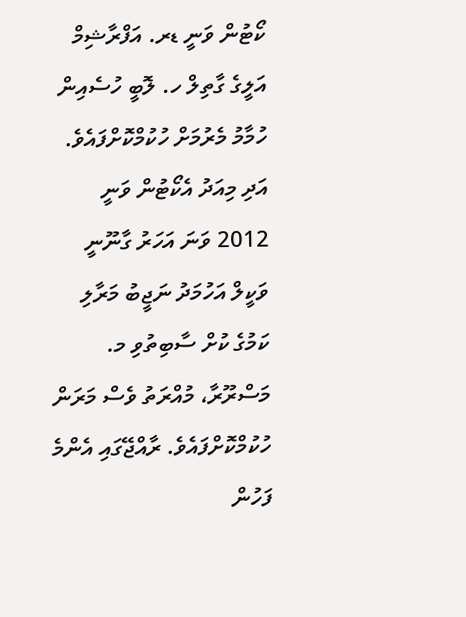ކޯޓުން ވަނީ ޑރ. އަފްރާޝިމް އަލީގެ ގާތިލް ހ. ލޮބީ ހުސެއިން ހުމާމު މެރުމަށް ހުކުމްކޮށްފައެވެ. އަދި މިއަދު އެކޯޓުން ވަނީ 2012 ވަނަ އަހަރު ގާނޫނީ ވަކީލް އަހުމަދު ނަޖީބު މަރާލި ކަމުގެ ކުށް ސާބިތުވި މ. މަސްރޫރާ، މުއްރަތު ވެސް މަރަން ހުކުމްކޮށްފައެވެ. ރާއްޖޭގައި އެންމެ ފަހުން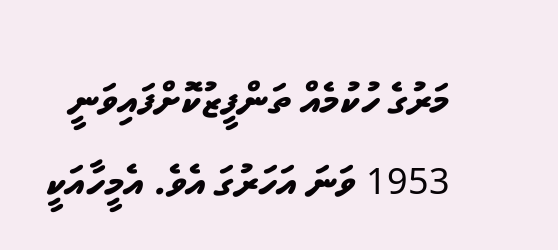މަރުގެ ހުކުމެއް ތަންފީޒުކޮށްފައިވަނީ 1953 ވަނަ އަހަރުގަ އެވެ. އެމީހާއަކީ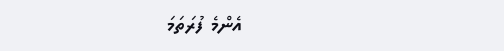އެންމެ ފުރަތަމަ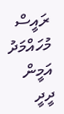ރައީސް މުހައްމަދު އަމީން ދީދީ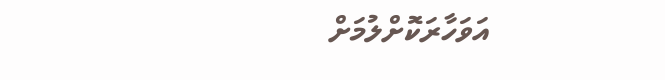އަވަހާރަކޮށްލުމަށް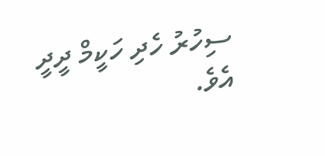ސިހުރު ހެދި ހަކީމް ދީދީ އެވެ.